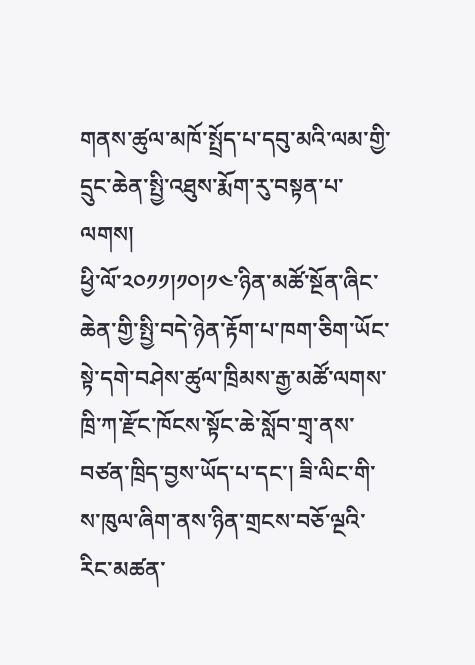གནས་ཚུལ་མཁོ་སྤྲོད་པ་དབུ་མའི་ལམ་གྱི་དྲུང་ཆེན་སྤྱི་འཐུས་རྨོག་རུ་བསྟན་པ་ལགས།
ཕྱི་ལོ་༢༠༡༡།༡༠།༡༤་ཉིན་མཚོ་སྔོན་ཞིང་ཆེན་གྱི་སྤྱི་བདེ་ཉེན་རྟོག་པ་ཁག་ཅིག་ཡོང་སྟེ་དགེ་བཤེས་ཚུལ་ཁྲིམས་རྒྱ་མཚོ་ལགས་ཁྲི་ཀ་རྫོང་ཁོངས་སྟོང་ཆེ་སློབ་གྲྭ་ནས་བཙན་ཁྲིད་བྱས་ཡོད་པ་དང་། ཟི་ལིང་གི་ས་ཁུལ་ཞིག་ནས་ཉིན་གྲངས་བཅོ་ལྔའི་རིང་མཚན་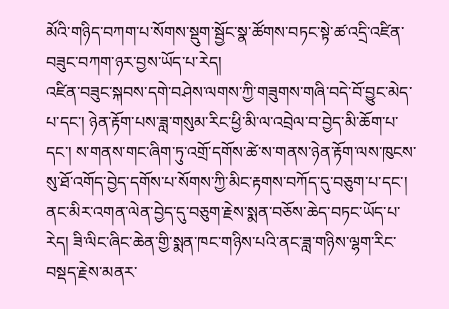མོའི་གཉིད་བཀག་པ་སོགས་སྡུག་སྦྱོང་སྣ་ཚོགས་བཏང་སྟེ་ཚ་འདྲི་འཛིན་བཟུང་བཀག་ཉར་བྱས་ཡོད་པ་རེད།
འཛིན་བཟུང་སྐབས་དགེ་བཤེས་ལགས་ཀྱི་གཟུགས་གཞི་བདེ་བོ་བྱུང་མེད་པ་དང་། ཉེན་རྟོག་པས་ཟླ་གསུམ་རིང་ཕྱི་མི་ལ་འབྲེལ་བ་བྱེད་མི་ཆོག་པ་དང་། ས་གནས་གང་ཞིག་ཏུ་འགྲོ་དགོས་ཚེ་ས་གནས་ཉེན་རྟོག་ལས་ཁུངས་སུ་ཐོ་འགོད་བྱེད་དགོས་པ་སོགས་ཀྱི་མིང་རྟགས་བཀོད་དུ་བཅུག་པ་དང་། ནང་མིར་འགན་ལེན་བྱེད་དུ་བཅུག་རྗེས་སྨན་བཅོས་ཆེད་བཏང་ཡོད་པ་རེད། ཟི་ལིང་ཞིང་ཆེན་གྱི་སྨན་ཁང་གཉིས་པའི་ནང་ཟླ་གཉིས་ལྷག་རིང་བསྡད་རྗེས་མནར་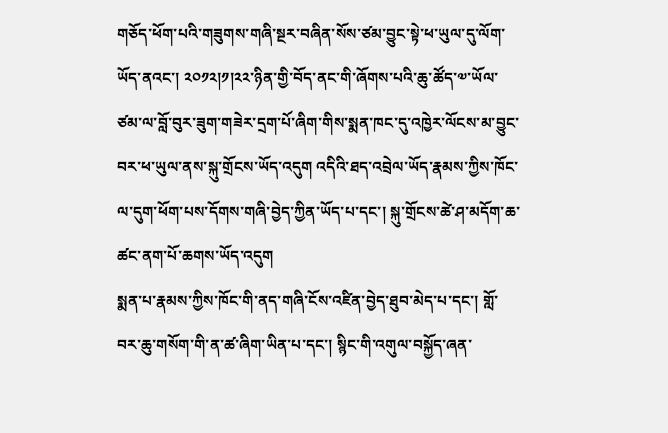གཅོད་ཕོག་པའི་གཟུགས་གཞི་སྔར་བཞིན་སོས་ཙམ་བྱུང་སྟེ་ཕ་ཡུལ་དུ་ལོག་ཡོད་ནའང་། ༢༠༡༢།༡།༢༢་ཉིན་གྱི་བོད་ནང་གི་ཞོགས་པའི་ཆུ་ཚོད་༧་ཡོལ་ཙམ་ལ་བློ་བུར་ཟུག་གཟེར་དྲག་པོ་ཞིག་གིས་སྨན་ཁང་དུ་འཁྱེར་ལོངས་མ་བྱུང་བར་ཕ་ཡུལ་ནས་སྐུ་གྲོངས་ཡོད་འདུག འདིའི་ཐད་འབྲེལ་ཡོད་རྣམས་ཀྱིས་ཁོང་ལ་དུག་ཕོག་པས་དོགས་གཞི་བྱེད་ཀྱིན་ཡོད་པ་དང་། སྐུ་གྲོངས་ཚེ་ཤ་མདོག་ཆ་ཚང་ནག་པོ་ཆགས་ཡོད་འདུག
སྨན་པ་རྣམས་ཀྱིས་ཁོང་གི་ནད་གཞི་ངོས་འཛིན་བྱེད་ཐུབ་མེད་པ་དང་། གློ་བར་ཆུ་གསོག་གི་ན་ཚ་ཞིག་ཡིན་པ་དང་། སྙིང་གི་འགུལ་བསྐྱོད་ཞན་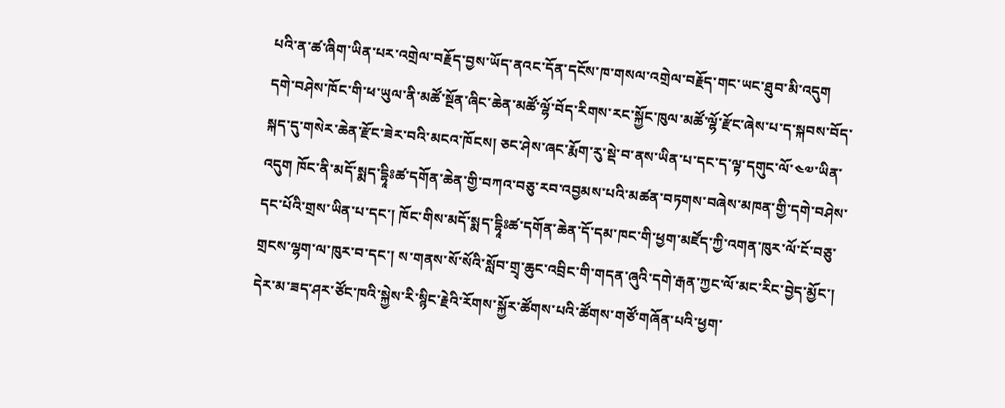པའི་ན་ཚ་ཞིག་ཡིན་པར་འགྲེལ་བརྗོད་བྱས་ཡོད་ནའང་དོན་དངོས་ཁ་གསལ་འགྲེལ་བརྗོད་གང་ཡང་ཐུབ་མི་འདུག
དགེ་བཤེས་ཁོང་གི་ཕ་ཡུལ་ནི་མཚོ་སྔོན་ཞིང་ཆེན་མཚོ་ལྷོ་བོད་རིགས་རང་སྐྱོང་ཁུལ་མཚོ་ལྷོ་རྫོང་ཞེས་པ་ད་སྐབས་བོད་སྐད་དུ་གསེར་ཆེན་རྫོང་ཟེར་བའི་མངའ་ཁོངས། ཅང་ཤེས་ཞང་རྨོག་རུ་སྡེ་བ་ནས་ཡིན་པ་དང་ད་ལྟ་དགུང་ལོ་༤༧་ཡིན་འདུག ཁོང་ནི་མདོ་སྨད་དྷཱིཿཚ་དགོན་ཆེན་གྱི་བཀའ་བཅུ་རབ་འབྱམས་པའི་མཚན་བཏགས་བཞེས་མཁན་གྱི་དགེ་བཤེས་དང་པོའི་གྲས་ཡིན་པ་དང་། ཁོང་གིས་མདོ་སྨད་དྷཱིཿཚ་དགོན་ཆེན་དོ་དམ་ཁང་གི་ཕྱག་མཛོད་ཀྱི་འགན་ཁུར་ལོ་ངོ་བཅུ་གྲངས་ལྷག་ལ་ཁུར་བ་དང་། ས་གནས་སོ་སོའི་སློབ་གྲྭ་ཆུང་འབྲིང་གི་གདན་ཞུའི་དགེ་རྒན་ཀྱང་ལོ་མང་རིང་བྱེད་མྱོང་། དེར་མ་ཟད་ཤར་ཙོང་ཁའི་སྐྱེས་རི་སྙིང་རྗེའི་རོགས་སྐྱོར་ཚོགས་པའི་ཚོགས་གཙོ་གཞོན་པའི་ཕྱག་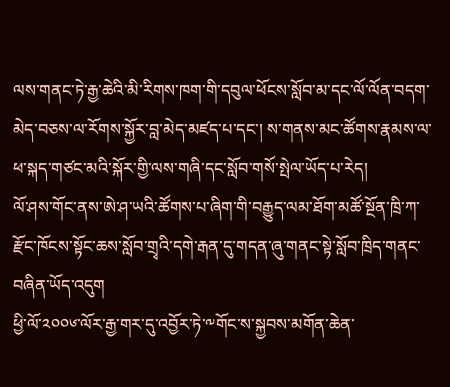ལས་གནང་ཏེ་རྒྱ་ཆེའི་མི་རིགས་ཁག་གི་དབུལ་ཕོངས་སློབ་མ་དང་ལོ་ལོན་བདག་མེད་བཅས་ལ་རོགས་སྐྱོར་བླ་མེད་མཛད་པ་དང་། ས་གནས་མང་ཚོགས་རྣམས་ལ་ཕ་སྐད་གཙང་མའི་སྐོར་གྱི་ལས་གཞི་དང་སློབ་གསོ་སྤེལ་ཡོད་པ་རེད།
ལོ་ཤས་གོང་ནས་ཨེ་ཤ་ཡའི་ཚོགས་པ་ཞིག་གི་བརྒྱུད་ལམ་ཐོག་མཚོ་སྔོན་ཁྲི་ཀ་རྫོང་ཁོངས་སྟོང་ཆས་སློབ་གྲྭའི་དགེ་རྒན་དུ་གདན་ཞུ་གནང་སྟེ་སློབ་ཁྲིད་གནང་བཞིན་ཡོད་འདུག
ཕྱི་ལོ་༢༠༠༦་ལོར་རྒྱ་གར་དུ་འབྱོར་ཏེ་༸གོང་ས་སྐྱབས་མགོན་ཆེན་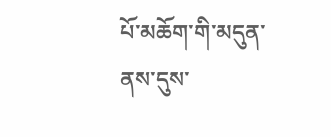པོ་མཆོག་གི་མདུན་ནས་དུས་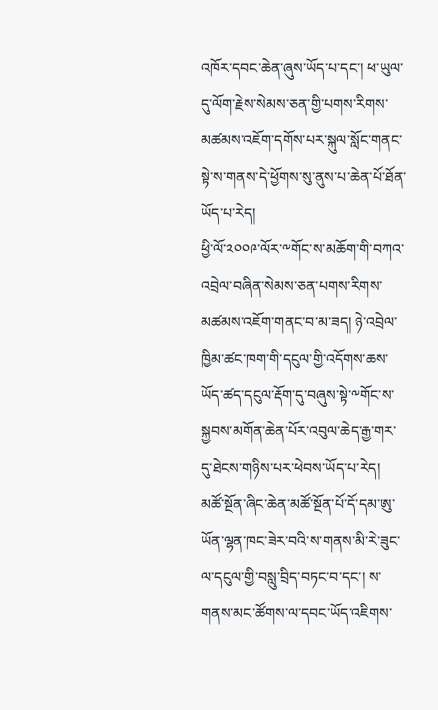འཁོར་དབང་ཆེན་ཞུས་ཡོད་པ་དང་། ཕ་ཡུལ་དུ་ལོག་རྗེས་སེམས་ཅན་གྱི་པགས་རིགས་མཚམས་འཇོག་དགོས་པར་སྐུལ་སློང་གནང་སྟེ་ས་གནས་དེ་ཕྱོགས་སུ་ནུས་པ་ཆེན་པོ་ཐོན་ཡོད་པ་རེད།
ཕྱི་ལོ་༢༠༠༩་ལོར་༸གོང་ས་མཆོག་གི་བཀའ་འབྲེལ་བཞིན་སེམས་ཅན་པགས་རིགས་མཚམས་འཇོག་གནང་བ་མ་ཟད། ཉེ་འབྲེལ་ཁྱིམ་ཚང་ཁག་གི་དངུལ་གྱི་འདོགས་ཆས་ཡོད་ཚད་དངུལ་རྡོག་དུ་བཞུས་སྟེ་༸གོང་ས་སྐྱབས་མགོན་ཆེན་པོར་འབུལ་ཆེད་རྒྱ་གར་དུ་ཐེངས་གཉིས་པར་ཕེབས་ཡོད་པ་རེད།
མཚོ་སྔོན་ཞིང་ཆེན་མཚོ་སྔོན་པོ་དོ་དམ་ཨུ་ཡོན་ལྷན་ཁང་ཟེར་བའི་ས་གནས་མི་རེ་ཟུང་ལ་དངུལ་གྱི་བསླུ་བྲིད་བཏང་བ་དང་། ས་གནས་མང་ཚོགས་ལ་དབང་ཡོད་འཇིགས་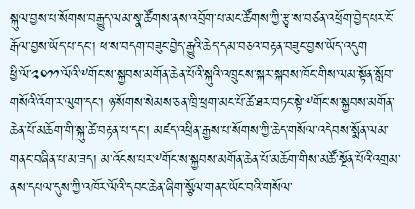སྐུལ་བྱས་པ་སོགས་བརྒྱུད་ལམ་སྣ་ཚོགས་ནས་འབྲོག་པ་མང་ཚོགས་ཀྱི་རྩྭ་ས་བཙན་འཕྲོག་བྱེད་པར་ངོ་རྒོལ་བྱས་ཡོད་པ་དང་། ཕ་ས་བདག་བཟུང་བྱེད་རྒྱུའི་ཆེད་དམ་བཅའ་བརྟན་བཟུང་བྱས་ཡོད་འདུག
ཕྱི་ལོ་༢༠༡༡་ལོའི་༸གོང་ས་སྐྱབས་མགོན་ཆེན་པོའི་སྐུའི་འཁྲུངས་སྐར་སྐབས་ཁོང་གིས་ལམ་སྟོན་སློབ་གསོའི་འོག་ར་ལུག་དང་། ཉ་སོགས་སེམས་ཅན་ཁྲི་ཕྲག་མང་པོ་ཚེ་ཐར་བཏང་སྟེ་༸གོང་ས་སྐྱབས་མགོན་ཆེན་པོ་མཆོག་གི་སྐུ་ཚེ་བརྟན་པ་དང་། མཛད་འཕྲིན་རྒྱས་པ་སོགས་ཀྱི་ཆེད་གསོལ་འདེབས་སྨོན་ལམ་གནང་བཞིན་པ་མ་ཟད། མ་འོངས་པར་༸གོང་ས་སྐྱབས་མགོན་ཆེན་པོ་མཆོག་གིས་མཚོ་སྔོན་པོའི་འགྲམ་ནས་དཔལ་དུས་ཀྱི་འཁོར་ལོའི་དབང་ཆེན་ཞིག་སྩོལ་གནང་ཡོང་བའི་གསོལ་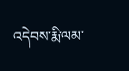འདེབས་རྨི་ལམ་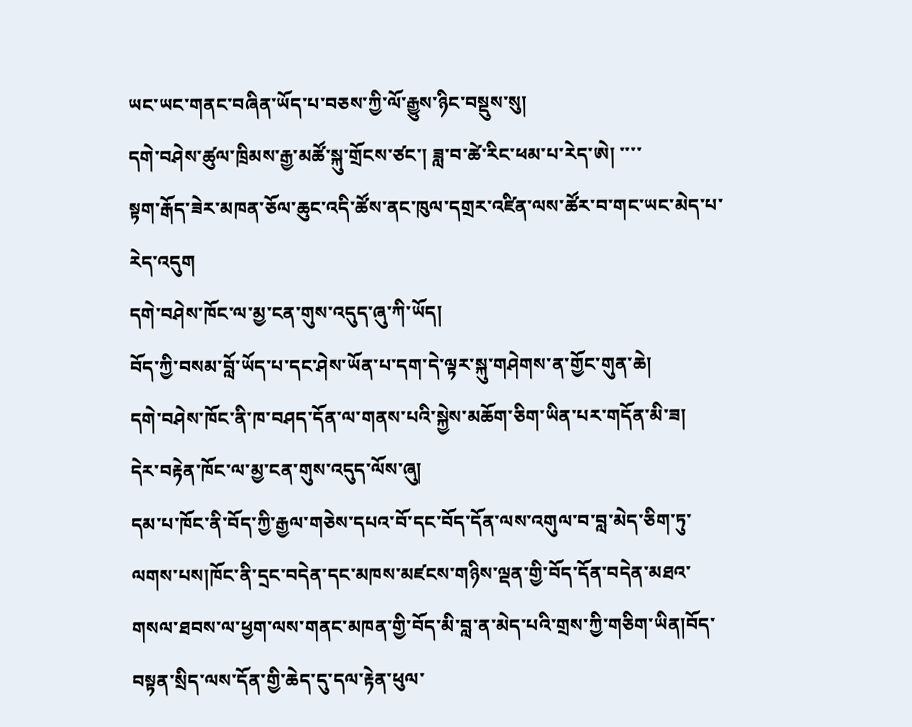ཡང་ཡང་གནང་བཞིན་ཡོད་པ་བཅས་ཀྱི་ལོ་རྒྱུས་ཉིང་བསྡུས་སུ།
དགེ་བཤེས་ཚུལ་ཁྲིམས་རྒྱ་མཚོ་སྐུ་གྲོངས་ཙང་། ཟླ་བ་ཚེ་རིང་ཕམ་པ་རེད་ཨེ། ་་་་
སྟག་རྒོད་ཟེར་མཁན་ཅོལ་ཆུང་འདི་ཚོས་ནང་ཁུལ་དགྲར་འཛིན་ལས་ཚོར་བ་གང་ཡང་མེད་པ་རེད་འདུག
དགེ་བཤེས་ཁོང་ལ་མྱ་ངན་གུས་འདུད་ཞུ་ཀི་ཡོད།
བོད་ཀྱི་བསམ་བློ་ཡོད་པ་དང་ཤེས་ཡོན་པ་དག་དེ་ལྟར་སྐུ་གཤེགས་ན་གྱོང་གུན་ཆེ།
དགེ་བཤེས་ཁོང་ནི་ཁ་བཤད་དོན་ལ་གནས་པའི་སྐྱེས་མཆོག་ཅིག་ཡིན་པར་གདོན་མི་ཟ།
དེར་བརྟེན་ཁོང་ལ་མྱ་ངན་གུས་འདུད་ལོས་ཞུ།
དམ་པ་ཁོང་ནི་བོད་ཀྱི་རྒྱལ་གཅེས་དཔའ་བོ་དང་བོད་དོན་ལས་འགུལ་བ་བླ་མེད་ཅིག་ཏུ་ལགས་པས།ཁོང་ནི་དྲང་བདེན་དང་མཁས་མཛངས་གཉིས་ལྡན་གྱི་བོད་དོན་བདེན་མཐའ་གསལ་ཐབས་ལ་ཕྱག་ལས་གནང་མཁན་གྱི་བོད་མི་བླ་ན་མེད་པའི་གྲས་ཀྱི་གཅིག་ཡིན།བོད་བསྟན་སྲིད་ལས་དོན་གྱི་ཆེད་དུ་དལ་རྟེན་ཕུལ་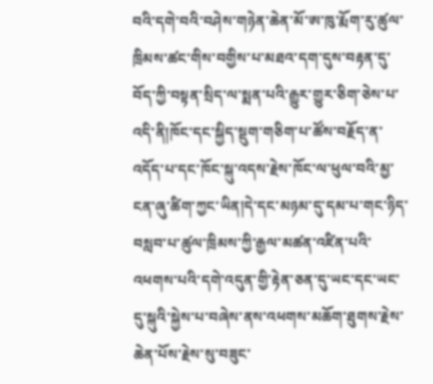བའི་དགེ་བའི་བཤེས་གཉེན་ཆེན་མོ་ཨ་ཁུ་རྨོག་རུ་ཚུལ་ཁྲིམས་ཚང་གིས་བགྱིས་པ་མཐའ་དག་དུས་བརྟན་དུ་བོད་ཀྱི་བསྟན་སྲིད་ལ་སྨན་པའི་རྒྱུར་གྱུར་ཅིག་ཅེས་པ་འདི་ནི།ཁོང་དང་སྐྱིད་སྡུག་གཅིག་པ་ཚོས་བརྗོད་ན་འདོད་པ་དང་ཁོང་སྐུ་འདས་རྗེས་ཁོང་ལ་ཕུལ་བའི་མྱ་ངན་ཞུ་ཚིག་ཀྱང་ཡིན།དེ་དང་མཉམ་དུ་དམ་པ་གང་ཉིད་བསླབ་པ་ཚུལ་ཁྲིམས་ཀྱི་རྒྱལ་མཚན་འཛིན་པའི་འཕགས་པའི་དགེ་འདུན་གྱི་རྟེན་ཅན་དུ་ཡང་དང་ཡང་དུ་སྐུའི་སྐྱེས་པ་བཞེས་ནས་འཕགས་མཆོག་ཐུགས་རྗེས་ཆེན་པོས་རྗེས་སུ་བཟུང་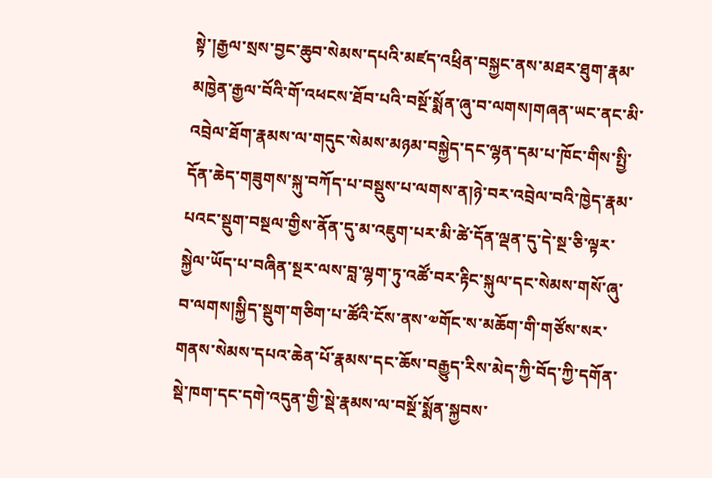སྟེ་།རྒྱལ་སྲས་བྱང་ཆུབ་སེམས་དཔའི་མཛད་འཕྲིན་བསྐྱང་ནས་མཐར་ཐུག་རྣམ་མཁྱེན་རྒྱལ་བོའི་གོ་འཕངས་ཐོབ་པའི་བསྔོ་སྨོན་ཞུ་བ་ལགས།གཞན་ཡང་ནང་མི་འབྲེལ་ཐོག་རྣམས་ལ་གདུང་སེམས་མཉམ་བསྐྱེད་དང་ལྷན་དམ་པ་ཁོང་གིས་སྤྱི་དོན་ཆེད་གཟུགས་སྐུ་བཀོད་པ་བསྡུས་པ་ལགས་ན།ཉེ་བར་འབྲེལ་བའི་ཁྱེད་རྣམ་པའང་སྡུག་བསྔལ་གྱིས་ནོན་དུ་མ་འཇུག་པར་མི་ཚེ་དོན་ལྡན་དུ་དེ་སྔ་ཅི་ལྟར་སྐྱེལ་ཡོད་པ་བཞིན་སྔར་ལས་བླ་ལྷག་ཏུ་འཚོ་བར་རྟིང་སྐུལ་དང་སེམས་གསོ་ཞུ་བ་ལགས།སྐྱིད་སྡུག་གཅིག་པ་ཚོའི་ངོས་ནས་༧གོང་ས་མཆོག་གི་གཙོས་སར་གནས་སེམས་དཔའ་ཆེན་པོ་རྣམས་དང་ཆོས་བརྒྱུད་རིས་མེད་ཀྱི་བོད་ཀྱི་དགོན་སྡེ་ཁག་དང་དགེ་འདུན་གྱི་སྡེ་རྣམས་ལ་བསྔོ་སྨོན་སྐྱབས་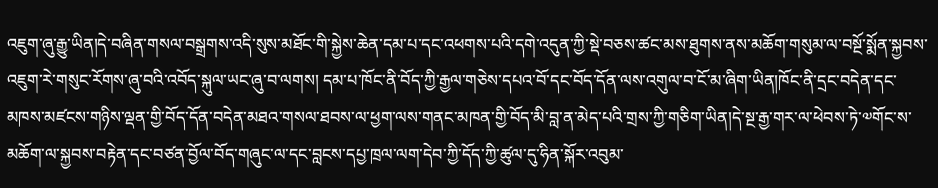འཇུག་ཞུ་རྒྱུ་ཡིན།དེ་བཞིན་གསལ་བསྒྲགས་འདི་སུས་མཐོང་གི་སྐྱེས་ཆེན་དམ་པ་དང་འཕགས་པའི་དགེ་འདུན་ཀྱི་སྡེ་བཅས་ཚང་མས་ཐུགས་ནས་མཆོག་གསུམ་ལ་བསྔོ་སྨོན་སྐྱབས་འཇུག་རེ་གསུང་རོགས་ཞུ་བའི་འབོད་སྐུལ་ཡང་ཞུ་བ་ལགས། དམ་པ་ཁོང་ནི་བོད་ཀྱི་རྒྱལ་གཅེས་དཔའ་བོ་དང་བོད་དོན་ལས་འགུལ་བ་ངོ་མ་ཞིག་ཡིན།ཁོང་ནི་དྲང་བདེན་དང་མཁས་མཛངས་གཉིས་ལྡན་གྱི་བོད་དོན་བདེན་མཐའ་གསལ་ཐབས་ལ་ཕྱག་ལས་གནང་མཁན་གྱི་བོད་མི་བླ་ན་མེད་པའི་གྲས་ཀྱི་གཅིག་ཡིན།དེ་སྔ་རྒྱ་གར་ལ་ཕེབས་ཏེ་༧གོང་ས་མཆོག་ལ་སྐྱབས་བརྟེན་དང་བཙན་བྱོལ་བོད་གཞུང་ལ་དང་བླངས་དཔྱ་ཁྲལ་ལག་དེབ་ཀྱི་དོད་ཀྱི་ཚུལ་དུ་ཧིན་སྐོར་འབུམ་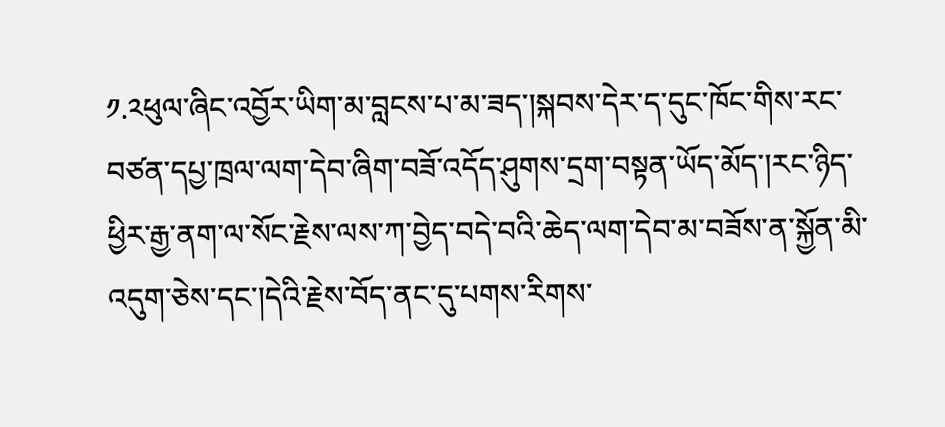༡.༢ཕུལ་ཞིང་འབྱོར་ཡིག་མ་བླངས་པ་མ་ཟད་།སྐབས་དེར་ད་དུང་ཁོང་གིས་རང་བཙན་དཔྱ་ཁྲལ་ལག་དེབ་ཞིག་བཟོ་འདོད་ཤུགས་དྲག་བསྟན་ཡོད་མོད་།རང་ཉིད་ཕྱིར་རྒྱ་ནག་ལ་སོང་རྗེས་ལས་ཀ་བྱེད་བདེ་བའི་ཆེད་ལག་དེབ་མ་བཟོས་ན་སྐྱོན་མི་འདུག་ཅེས་དང་།དེའི་རྗེས་བོད་ནང་དུ་པགས་རིགས་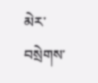མེར་བསྲེགས་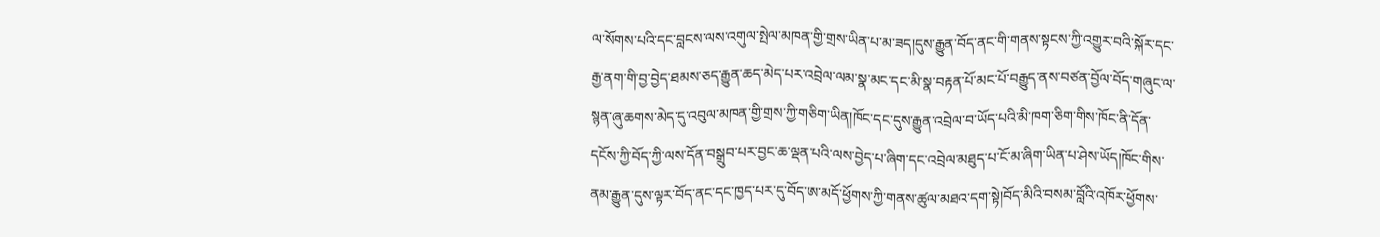ལ་སོགས་པའི་དང་བླངས་ལས་འགུལ་སྤེལ་མཁན་གྱི་གྲས་ཡིན་པ་མ་ཟད།དུས་རྒྱུན་བོད་ནང་གི་གནས་སྟངས་ཀྱི་འགྱུར་བའི་སྐོར་དང་རྒྱ་ནག་གི་བྱ་བྱེད་ཐམས་ཅད་རྒྱུན་ཆད་མེད་པར་འབྲེལ་ལམ་སྣ་མང་དང་མི་སྣ་བརྟན་པོ་མང་པོ་བརྒྱུད་ནས་བཙན་བྱོལ་བོད་གཞུང་ལ་སྙན་ཞུ་ཆགས་མེད་དུ་འབུལ་མཁན་གྱི་གྲས་ཀྱི་གཅིག་ཡིན།ཁོང་དང་དུས་རྒྱུན་འབྲེལ་བ་ཡོད་པའི་མི་ཁག་ཅིག་གིས་ཁོང་ནི་དོན་དངོས་ཀྱི་བོད་ཀྱི་ལས་དོན་བསྒྲུབ་པར་བྱང་ཆ་ལྡན་པའི་ལས་བྱེད་པ་ཞིག་དང་འབྲེལ་མཐུད་པ་ངོ་མ་ཞིག་ཡིན་པ་ཤེས་ཡོད།ཁོང་གིས་ནམ་རྒྱུན་དུས་ལྟར་བོད་ནང་དང་ཁྱད་པར་དུ་བོད་ཨ་མདོ་ཕྱོགས་ཀྱི་གནས་ཚུལ་མཐའ་དག་སྟེ།བོད་མིའི་བསམ་བློའི་འཁོར་ཕྱོགས་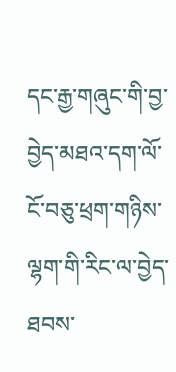དང་རྒྱ་གཞུང་གི་བྱ་བྱེད་མཐའ་དག་ལོ་ངོ་བཅུ་ཕྲག་གཉིས་ལྷག་གི་རིང་ལ་བྱེད་ཐབས་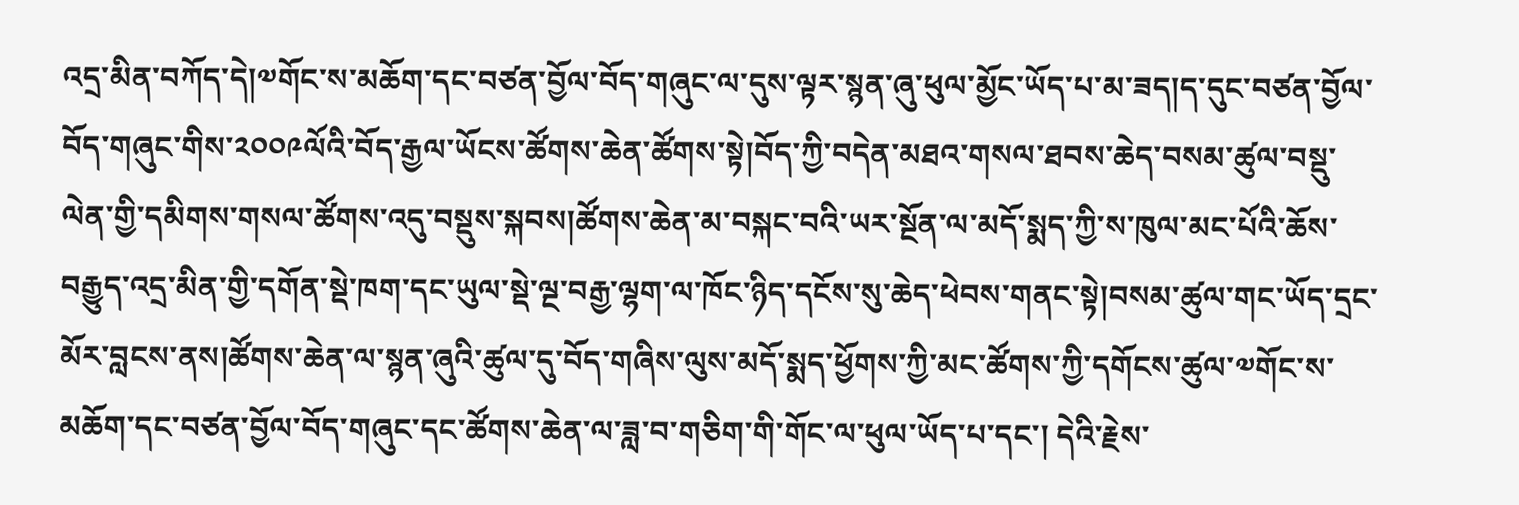འདྲ་མིན་བཀོད་དེ།༧གོང་ས་མཆོག་དང་བཙན་བྱོལ་བོད་གཞུང་ལ་དུས་ལྟར་སྙན་ཞུ་ཕུལ་མྱོང་ཡོད་པ་མ་ཟད།ད་དུང་བཙན་བྱོལ་བོད་གཞུང་གིས་༢༠༠༩ལོའི་བོད་རྒྱལ་ཡོངས་ཚོགས་ཆེན་ཚོགས་སྟེ།བོད་ཀྱི་བདེན་མཐའ་གསལ་ཐབས་ཆེད་བསམ་ཚུལ་བསྡུ་ལེན་གྱི་དམིགས་གསལ་ཚོགས་འདུ་བསྡུས་སྐབས།ཚོགས་ཆེན་མ་བསྐང་བའི་ཡར་སྔོན་ལ་མདོ་སྨད་ཀྱི་ས་ཁུལ་མང་པོའི་ཆོས་བརྒྱུད་འདྲ་མིན་གྱི་དགོན་སྡེ་ཁག་དང་ཡུལ་སྡེ་ལྔ་བརྒྱ་ལྷག་ལ་ཁོང་ཉིད་དངོས་སུ་ཆེད་ཕེབས་གནང་སྟེ།བསམ་ཚུལ་གང་ཡོད་དྲང་མོར་བླངས་ནས།ཚོགས་ཆེན་ལ་སྙན་ཞུའི་ཚུལ་དུ་བོད་གཞིས་ལུས་མདོ་སྨད་ཕྱོགས་ཀྱི་མང་ཚོགས་ཀྱི་དགོངས་ཚུལ་༧གོང་ས་མཆོག་དང་བཙན་བྱོལ་བོད་གཞུང་དང་ཚོགས་ཆེན་ལ་ཟླ་བ་གཅིག་གི་གོང་ལ་ཕུལ་ཡོད་པ་དང་། དེའི་རྗེས་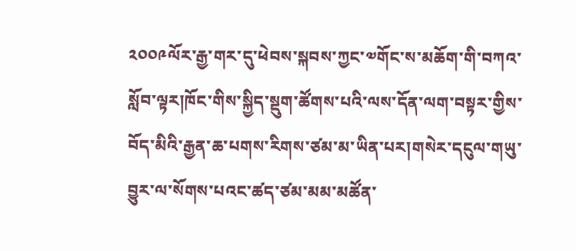༢༠༠༩ལོར་རྒྱ་གར་དུ་ཕེབས་སྐབས་ཀྱང་༧གོང་ས་མཆོག་གི་བཀའ་སློབ་ལྟར།ཁོང་གིས་སྐྱིད་སྡུག་ཚོགས་པའི་ལས་དོན་ལག་བསྟར་གྱིས་བོད་མིའི་རྒྱན་ཆ་པགས་རིགས་ཙམ་མ་ཡིན་པར།གསེར་དངུལ་གཡུ་བྱུར་ལ་སོགས་པའང་ཚད་ཙམ་མམ་མཚོན་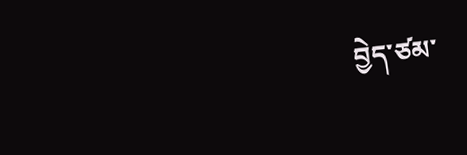བྱེད་ཙམ་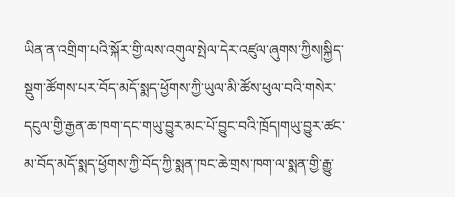ཡིན་ན་འགྲིག་པའི་སྐོར་གྱི་ལས་འགུལ་སྤེལ་དེར་འཛུལ་ཞུགས་ཀྱིས།སྐྱིད་སྡུག་ཚོགས་པར་བོད་མདོ་སྨད་ཕྱོགས་ཀྱི་ཡུལ་མི་ཚོས་ཕུལ་བའི་གསེར་དངུལ་གྱི་རྒྱན་ཆ་ཁག་དང་གཡུ་བྱུར་མང་པོ་བྱུང་བའི་ཁྲོད།གཡུ་བྱུར་ཚང་མ་བོད་མདོ་སྨད་ཕྱོགས་ཀྱི་བོད་ཀྱི་སྨན་ཁང་ཆེ་གྲས་ཁག་ལ་སྨན་གྱི་རྒྱུ་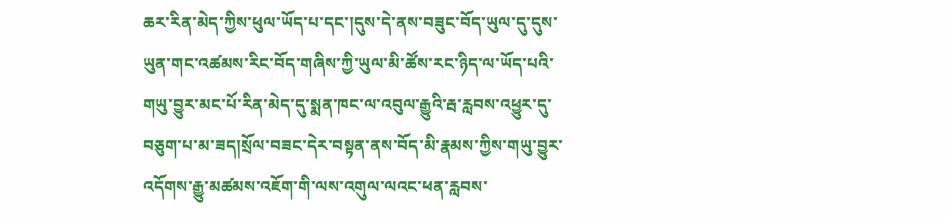ཆར་རིན་མེད་ཀྱིས་ཕུལ་ཡོད་པ་དང་།དུས་དེ་ནས་བཟུང་བོད་ཡུལ་དུ་དུས་ཡུན་གང་འཚམས་རིང་བོད་གཞིས་ཀྱི་ཡུལ་མི་ཚོས་རང་ཉིད་ལ་ཡོད་པའི་གཡུ་བྱུར་མང་པོ་རིན་མེད་དུ་སྨན་ཁང་ལ་འབུལ་རྒྱུའི་རྦ་རླབས་འཕྱུར་དུ་བཅུག་པ་མ་ཟད།སྲོལ་བཟང་དེར་བསྟན་ནས་བོད་མི་རྣམས་ཀྱིས་གཡུ་བྱུར་འདོགས་རྒྱུ་མཚམས་འཇོག་གི་ལས་འགུལ་ལའང་ཕན་རླབས་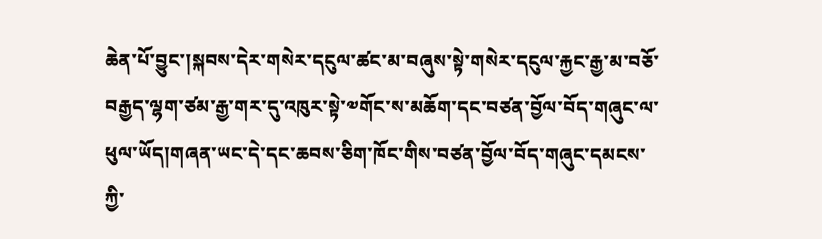ཆེན་པོ་བྱུང་།སྐབས་དེར་གསེར་དངུལ་ཚང་མ་བཞུས་སྟེ་གསེར་དངུལ་རྐྱང་རྒྱ་མ་བཅོ་བརྒྱད་ལྷག་ཙམ་རྒྱ་གར་དུ་འཁུར་སྟེ་༧གོང་ས་མཆོག་དང་བཙན་བྱོལ་བོད་གཞུང་ལ་ཕུལ་ཡོད།གཞན་ཡང་དེ་དང་ཆབས་ཅིག་ཁོང་གིས་བཙན་བྱོལ་བོད་གཞུང་དམངས་ཀྱི་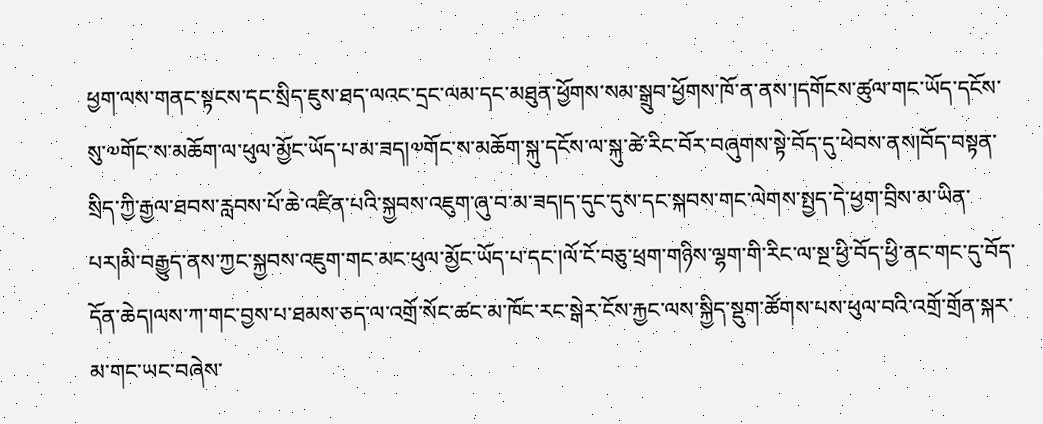ཕྱག་ལས་གནང་སྟངས་དང་སྲིད་ཇུས་ཐད་ལའང་དྲང་ལམ་དང་མཐུན་ཕྱོགས་སམ་སྒྲུབ་ཕྱོགས་ཁོ་ན་ནས་།དགོངས་ཚུལ་གང་ཡོད་དངོས་སུ་༧གོང་ས་མཆོག་ལ་ཕུལ་མྱོང་ཡོད་པ་མ་ཟད།༧གོང་ས་མཆོག་སྐུ་དངོས་ལ་སྐུ་ཚེ་རིང་བོར་བཞུགས་སྟེ་བོད་དུ་ཕེབས་ནས།བོད་བསྟན་སྲིད་ཀྱི་རྒྱལ་ཐབས་རླབས་པོ་ཆེ་འཛིན་པའི་སྐྱབས་འཇུག་ཞུ་བ་མ་ཟད།ད་དུང་དུས་དང་སྐབས་གང་ལེགས་སྤྱད་དེ་ཕྱག་བྲིས་མ་ཡིན་པར།མི་བརྒྱུད་ནས་ཀྱང་སྐྱབས་འཇུག་གང་མང་ཕུལ་མྱོང་ཡོད་པ་དང་།ལོ་ངོ་བཅུ་ཕྲག་གཉིས་ལྷག་གི་རིང་ལ་སྔ་ཕྱི་བོད་ཕྱི་ནང་གང་དུ་བོད་དོན་ཆེད།ལས་ཀ་གང་བྱས་པ་ཐམས་ཅད་ལ་འགྲོ་སོང་ཚང་མ་ཁོང་རང་སྒེར་ངོས་རྐྱང་ལས་སྐྱིད་སྡུག་ཚོགས་པས་ཕུལ་བའི་འགྲོ་གྲོན་སྐར་མ་གང་ཡང་བཞེས་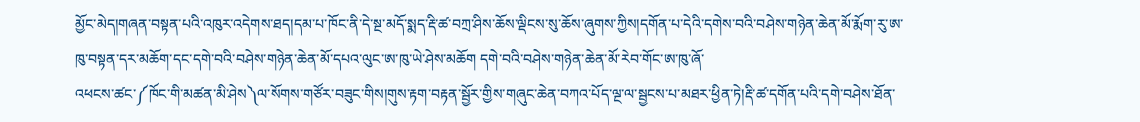མྱོང་མེད།གཞན་བསྟན་པའི་འཁུར་འདེགས་ཐད།དམ་པ་ཁོང་ནི་དེ་སྔ་མདོ་སྨད་རྡི་ཚ་བཀྲ་ཤིས་ཆོས་ལྡིངས་སུ་ཆོས་ཞུགས་ཀྱིས།དགོན་པ་དེའི་དགེས་བའི་བཤེས་གཉེན་ཆེན་མོ་རྨོག་རུ་ཨ་ཁུ་བསྟན་དར་མཆོག་དང་དགེ་བའི་བཤེས་གཉེན་ཆེན་མོ་དཔའ་ལུང་ཨ་ཁུ་ཡེ་ཤེས་མཆོག དགེ་བའི་བཤེས་གཉེན་ཆེན་མོ་རེབ་གོང་ཨ་ཁུ་ཞོ་
འཕངས་ཚང་༼ཁོང་གི་མཚན་མི་ཤེས༽ལ་སོགས་གཙོར་བཟུང་གིས།གུས་རྟག་བརྟན་སྦྱོར་གྱིས་གཞུང་ཆེན་བཀའ་པོད་ལྔ་ལ་སྦྱངས་པ་མཐར་ཕྱིན་ཏེ།རྡི་ཚ་དགོན་པའི་དགེ་བཤེས་ཐོན་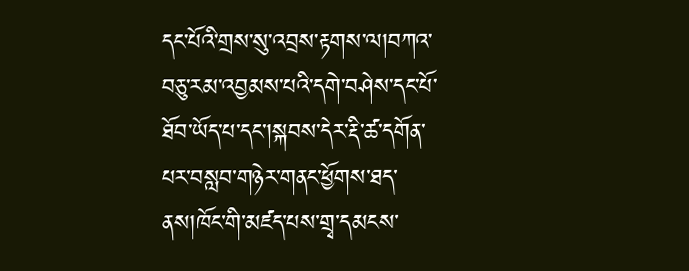དང་པོའི་གྲས་སུ་འབྲས་རྟགས་ལ།བཀའ་བཅུ་རམ་འབྱམས་པའི་དགེ་བཤེས་དང་པོ་ཐོབ་ཡོད་པ་དང་།སྐབས་དེར་རྡི་ཚ་དགོན་པར་བསླབ་གཉེར་གནང་ཕྱོགས་ཐད་ནས།ཁོང་གི་མཛད་པས་གྲྭ་དམངས་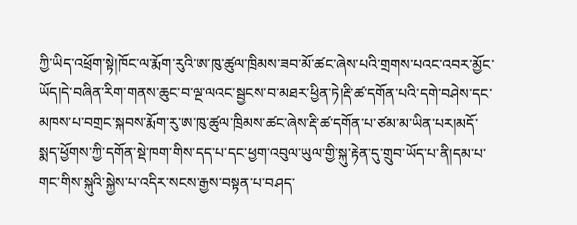ཀྱི་ཡིད་འཕྲོག་སྟེ།ཁོང་ལ་རྨོག་རུའི་ཨ་ཁུ་ཚུལ་ཁྲིམས་ཟབ་མོ་ཚང་ཞེས་པའི་གྲགས་པའང་འབར་མྱོང་ཡོད།དེ་བཞིན་རིག་གནས་ཆུང་བ་ལྔ་ལའང་སྦྱངས་བ་མཐར་ཕྱིན་ཏེ།རྡི་ཚ་དགོན་པའི་དགེ་བཤེས་དང་མཁས་པ་བགྲང་སྐབས་རྨོག་རུ་ཨ་ཁུ་ཚུལ་ཁྲིམས་ཚང་ཞེས་རྡི་ཚ་དགོན་པ་ཙམ་མ་ཡིན་པར།མདོ་སྨད་ཕྱོགས་ཀྱི་དགོན་སྡེ་ཁག་གིས་དད་པ་དང་ཕྱག་འབུལ་ཡུལ་གྱི་སྐུ་རྟེན་དུ་གྲུབ་ཡོད་པ་ནི།དམ་པ་གང་གིས་སྐུའི་སྐྱེས་པ་འདིར་སངས་རྒྱས་བསྟན་པ་བཤད་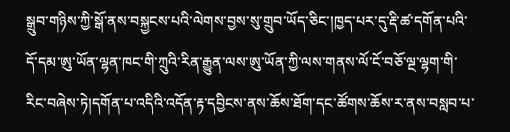སྒྲུབ་གཉིས་ཀྱི་སྒོ་ནས་བསྐྱངས་པའི་ལེགས་བྱས་སུ་གྲུབ་ཡོད་ཅིང་།ཁྱད་པར་དུ་རྡི་ཚ་དགོན་པའི་དོ་དམ་ཨུ་ཡོན་ལྷན་ཁང་གི་ཀྲུའི་རིན་རྒྱུན་ལས་ཨུ་ཡོན་ཀྱི་ལས་གནས་ལོ་ངོ་བཅོ་ལྔ་ལྷག་གི་རིང་བཞེས་ཏེ།དགོན་པ་འདིའི་འདོན་རྟ་དབྱིངས་ནས་ཆོས་ཐོག་དང་ཚོགས་ཆོས་ར་ནས་བསླབ་པ་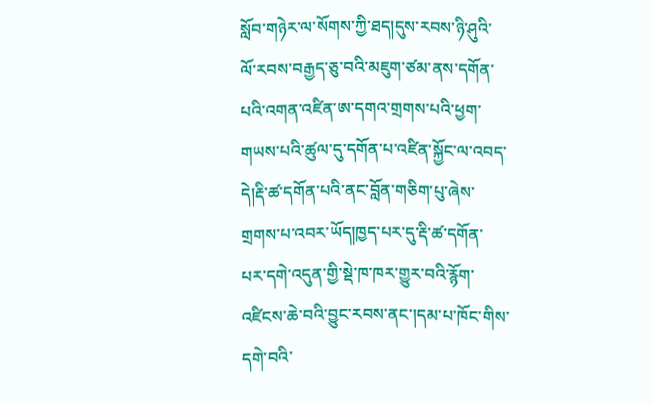སློབ་གཉེར་ལ་སོགས་ཀྱི་ཐད།དུས་རབས་ཉི་ཤུའི་ལོ་རབས་བརྒྱད་ཅུ་བའི་མཇུག་ཙམ་ནས་དགོན་པའི་འགན་འཛིན་ཨ་དགའ་གྲགས་པའི་ཕྱག་གཡས་པའི་ཚུལ་དུ་དགོན་པ་འཛིན་སྐྱོང་ལ་འབད་དེ།རྡི་ཚ་དགོན་པའི་ནང་བློན་གཅིག་པུ་ཞེས་གྲགས་པ་འབར་ཡོད།ཁྱད་པར་དུ་རྡི་ཚ་དགོན་པར་དགེ་འདུན་གྱི་སྡེ་ཁ་ཁར་གྱུར་བའི་རྙོག་འཛིངས་ཆེ་བའི་བྱུང་རབས་ནང་།དམ་པ་ཁོང་གིས་དགེ་བའི་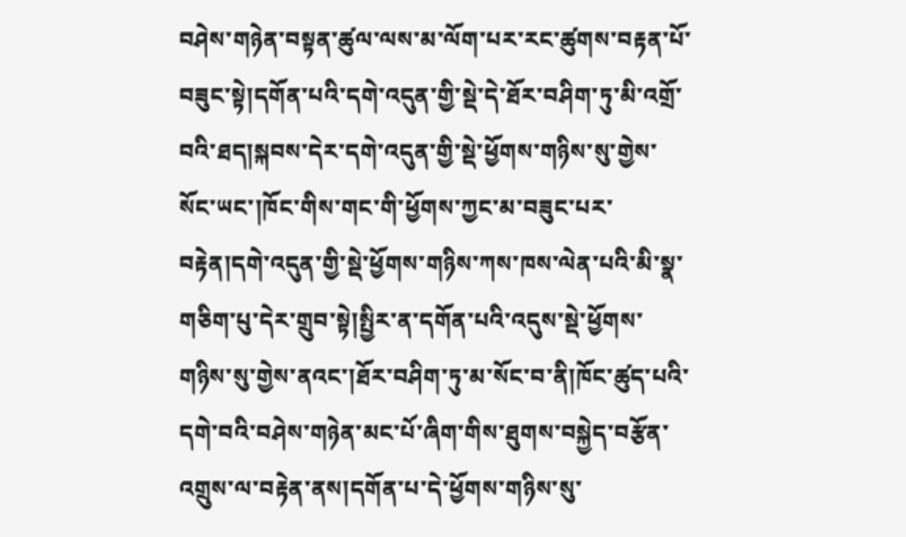བཤེས་གཉེན་བསྟན་ཚུལ་ལས་མ་ལོག་པར་རང་ཚུགས་བརྟན་པོ་བཟུང་སྟེ།དགོན་པའི་དགེ་འདུན་གྱི་སྡེ་དེ་ཐོར་བཤིག་ཏུ་མི་འགྲོ་བའི་ཐད།སྐབས་དེར་དགེ་འདུན་གྱི་སྡེ་ཕྱོགས་གཉིས་སུ་གྱེས་སོང་ཡང་།ཁོང་གིས་གང་གི་ཕྱོགས་ཀྱང་མ་བཟུང་པར་བརྟེན།དགེ་འདུན་གྱི་སྡེ་ཕྱོགས་གཉིས་ཀས་ཁས་ལེན་པའི་མི་སྣ་གཅིག་པུ་དེར་གྲུབ་སྟེ།སྤྱིར་ན་དགོན་པའི་འདུས་སྡེ་ཕྱོགས་གཉིས་སུ་གྱེས་ནའང་།ཐོར་བཤིག་ཏུ་མ་སོང་བ་ནི།ཁོང་ཚུད་པའི་དགེ་བའི་བཤེས་གཉེན་མང་པོ་ཞིག་གིས་ཐུགས་བསྐྱེད་བརྩོན་འགྲུས་ལ་བརྟེན་ནས།དགོན་པ་དེ་ཕྱོགས་གཉིས་སུ་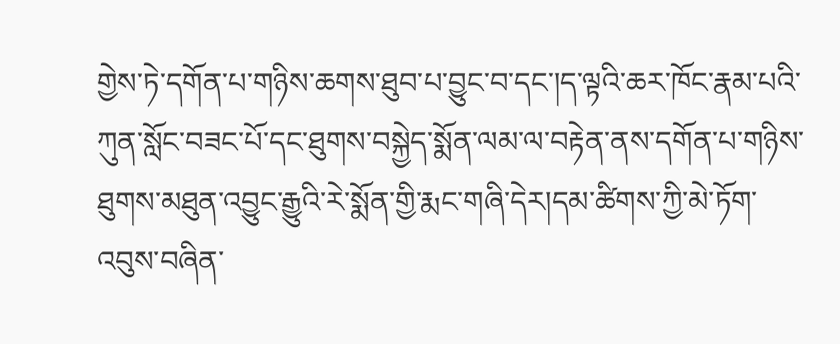གྱེས་ཏེ་དགོན་པ་གཉིས་ཆགས་ཐུབ་པ་བྱུང་བ་དང་།ད་ལྟའི་ཆར་ཁོང་རྣམ་པའི་ཀུན་སློང་བཟང་པོ་དང་ཐུགས་བསྐྱེད་སྨོན་ལམ་ལ་བརྟེན་ནས་དགོན་པ་གཉིས་ཐུགས་མཐུན་འབྱུང་རྒྱུའི་རེ་སྨོན་གྱི་རྨང་གཞི་དེར།དམ་ཚིགས་ཀྱི་མེ་ཏོག་འབུས་བཞིན་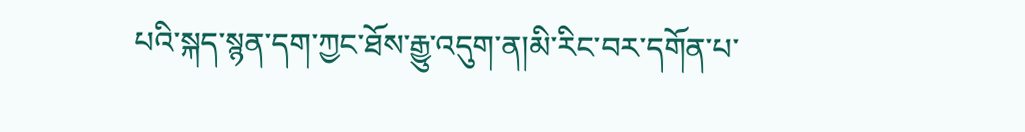པའི་སྐད་སྙན་དག་ཀྱང་ཐོས་རྒྱུ་འདུག་ན།མི་རིང་བར་དགོན་པ་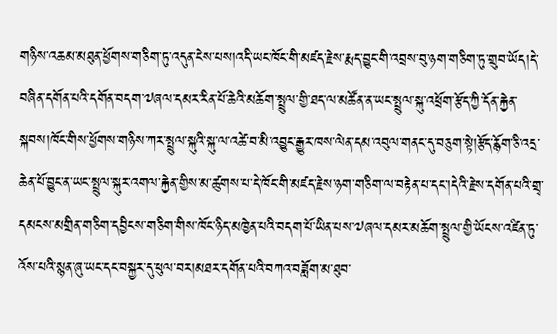གཉིས་འཆམ་མཐུན་ཕྱོགས་གཅིག་ཏུ་འདུན་ངེས་པས།འདི་ཡང་ཁོང་གི་མཛད་རྗེས་རྨད་བྱུང་གི་འབྲས་བུ་ཉག་གཅིག་ཏུ་གྲུབ་ཡོད།དེ་བཞིན་དགོན་པའི་དགོན་བདག་༧ཞལ་དམར་རིན་པོ་ཆེའི་མཆོག་སྤྲུལ་གྱི་ཐད་ལ་མཚོན་ན་ཡང་སྤྲུལ་སྐུ་འཕྲོག་རྩོད་ཀྱི་དོན་རྐྱེན་སྐབས།ཁོང་གིས་ཕྱོགས་གཉིས་ཀར་སྤྲུལ་སྐུའི་སྐུ་ལ་འཚེ་བ་མི་འབྱུང་རྒྱུར་ཁས་ལེན་དམ་འབུལ་གནང་དུ་བཅུག་སྟེ།རྩོད་རྙོག་ཅི་འདྲ་ཆེན་པོ་བྱུང་ན་ཡང་སྤྲུལ་སྐུར་འགལ་རྐྱེན་གྱིས་མ་ཚུགས་པ་དེ་ཁོང་གི་མཛད་རྗེས་ཉག་གཅིག་ལ་བརྟེན་པ་དང་།དེའི་རྗེས་དགོན་པའི་གྲྭ་དམངས་མགྲིན་གཅིག་དབྱིངས་གཅིག་གིས་ཁོང་ཉིད་མཁྱེན་པའི་བདག་པོ་ཡིན་པས་༧ཞལ་དམར་མཆོག་སྤྲུལ་གྱི་ཡོངས་འཛིན་ཏུ་འོས་པའི་སྙན་ཞུ་ཡང་དང་བསྐྱར་དུ་ཕུལ་བར།མཐར་དགོན་པའི་བཀའ་བཟློག་མ་ཐུབ་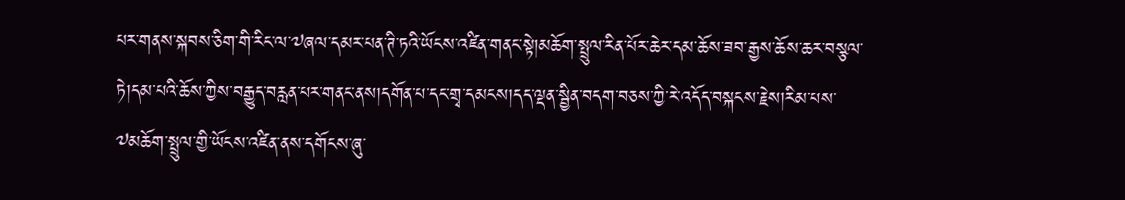པར་གནས་སྐབས་ཅིག་གི་རིང་ལ་༧ཞལ་དམར་པན་ཊི་ཏའི་ཡོངས་འཛིན་གནང་སྟེ།མཆོག་སྤྲུལ་རིན་པོར་ཆེར་དམ་ཆོས་ཟབ་རྒྱས་ཆོས་ཆར་བསྩལ་ཏེ།དམ་པའི་ཆོས་ཀྱིས་བརྒྱུད་བརླན་པར་གནང་ནས།དགོན་པ་དང་གྲྭ་དམངས།དད་ལྡན་སྦྱིན་བདག་བཅས་ཀྱི་རེ་འདོད་བསྐངས་རྗེས།རིམ་པས་༧མཆོག་སྤྲུལ་གྱི་ཡོངས་འཛིན་ནས་དགོངས་ཞུ་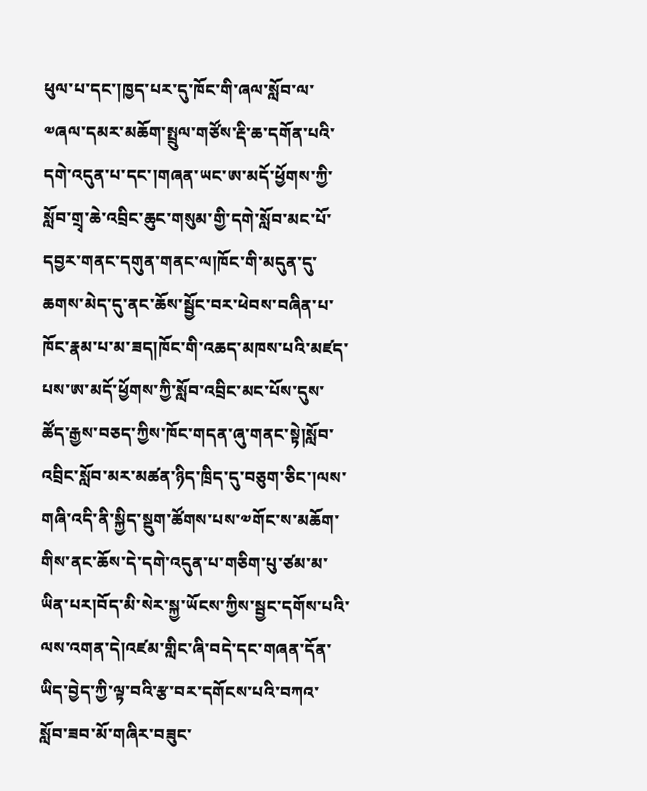ཕུལ་པ་དང་།ཁྱད་པར་དུ་ཁོང་གི་ཞལ་སློབ་ལ་༧ཞལ་དམར་མཆོག་སྤྲུལ་གཙོས་རྡི་ཆ་དགོན་པའི་དགེ་འདུན་པ་དང་།གཞན་ཡང་ཨ་མདོ་ཕྱོགས་ཀྱི་སློབ་གྲྭ་ཆེ་འབྲིང་ཆུང་གསུམ་གྱི་དགེ་སློབ་མང་པོ་དབྱར་གནང་དགུན་གནང་ལ།ཁོང་གི་མདུན་དུ་ཆགས་མེད་དུ་ནང་ཆོས་སྦྱོང་བར་ཕེབས་བཞིན་པ་ཁོང་རྣམ་པ་མ་ཟད།ཁོང་གི་འཆད་མཁས་པའི་མཛད་པས་ཨ་མདོ་ཕྱོགས་ཀྱི་སློབ་འབྲིང་མང་པོས་དུས་ཚོད་རྒྱས་བཅད་ཀྱིས་ཁོང་གདན་ཞུ་གནང་སྟེ།སློབ་འབྲིང་སློབ་མར་མཚན་ཉིད་ཁྲིད་དུ་བཅུག་ཅིང་།ལས་གཞི་འདི་ནི་སྐྱིད་སྡུག་ཚོགས་པས་༧གོང་ས་མཆོག་གིས་ནང་ཆོས་དེ་དགེ་འདུན་པ་གཅིག་པུ་ཙམ་མ་ཡིན་པར།བོད་མི་སེར་སྐྱ་ཡོངས་ཀྱིས་སྦྱང་དགོས་པའི་ལས་འགན་དེ།འཛམ་གླིང་ཞི་བདེ་དང་གཞན་དོན་ཡིད་བྱེད་ཀྱི་ལྟ་བའི་རྩ་བར་དགོངས་པའི་བཀའ་སློབ་ཟབ་མོ་གཞིར་བཟུང་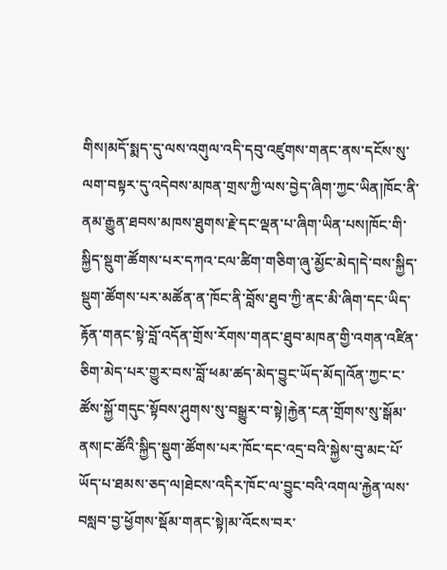གིས།མདོ་སྨད་དུ་ལས་འགུལ་འདི་དབུ་འཛུགས་གནང་ནས་དངོས་སུ་ལག་བསྟར་དུ་འདེབས་མཁན་གྲས་ཀྱི་ལས་བྱེད་ཞིག་ཀྱང་ཡིན།ཁོང་ནི་ནམ་རྒྱུན་ཐབས་མཁས་ཐུགས་རྗེ་དང་ལྡན་པ་ཞིག་ཡིན་པས།ཁོང་གི་སྐྱིད་སྡུག་ཚོགས་པར་དཀའ་ངལ་ཚིག་གཅིག་ཞུ་མྱོང་མེད།དེ་བས་སྐྱིད་སྡུག་ཚོགས་པར་མཚོན་ན་ཁོང་ནི་བློས་ཐུབ་ཀྱི་ནང་མི་ཞིག་དང་ཡིད་རྟོན་གནང་སྟེ་བློ་འདོན་གྲོས་རོགས་གནང་ཐུབ་མཁན་གྱི་འགན་འཛིན་ཅིག་མེད་པར་གྱུར་བས་བློ་ཕམ་ཚད་མེད་བྱུང་ཡོད་མོད།འོན་ཀྱང་ང་ཚོས་སྐྱོ་གདུང་སྟོབས་ཤུགས་སུ་བསྒྱུར་བ་སྟེ།རྐྱེན་ངན་གྲོགས་སུ་སྒོམ་ནས།ང་ཚོའི་སྐྱིད་སྡུག་ཚོགས་པར་ཁོང་དང་འདྲ་བའི་སྐྱེས་བུ་མང་པོ་ཡོད་པ་ཐམས་ཅད་ལ།ཐེངས་འདིར་ཁོང་ལ་བྱུང་བའི་འགལ་རྐྱེན་ལས་བསླབ་བྱ་ཕྱོགས་སྡོམ་གནང་སྟེ།མ་འོངས་བར་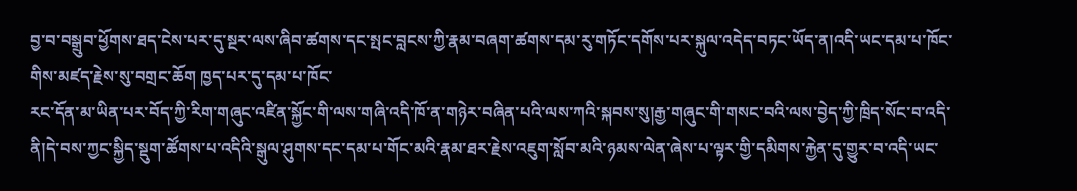བྱ་བ་བསྒྲུབ་ཕྱོགས་ཐད་ངེས་པར་དུ་སྔར་ལས་ཞིབ་ཚགས་དང་སྤང་བླངས་ཀྱི་རྣམ་བཞག་ཚགས་དམ་རུ་གཏོང་དགོས་པར་སྐུལ་འདེད་བཏང་ཡོད་ན།འདི་ཡང་དམ་པ་ཁོང་གིས་མཛད་རྗེས་སུ་བགྲང་ཆོག ཁྱད་པར་དུ་དམ་པ་ཁོང་
རང་དོན་མ་ཡིན་པར་བོད་ཀྱི་རིག་གཞུང་འཛིན་སྐྱོང་གི་ལས་གཞི་འདི་ཁོ་ན་གཉེར་བཞིན་པའི་ལས་ཀའི་སྐབས་སུ།རྒྱ་གཞུང་གི་གསང་བའི་ལས་བྱེད་ཀྱི་ཁྲིད་སོང་བ་འདི་ནི།དེ་བས་ཀྱང་སྐྱིད་སྡུག་ཚོགས་པ་འདིའི་སྒུལ་ཤུགས་དང་དམ་པ་གོང་མའི་རྣམ་ཐར་རྗེས་འཇུག་སློབ་མའི་ཉམས་ལེན་ཞེས་པ་ལྟར་གྱི་དམིགས་རྐྱེན་དུ་གྱུར་བ་འདི་ཡང་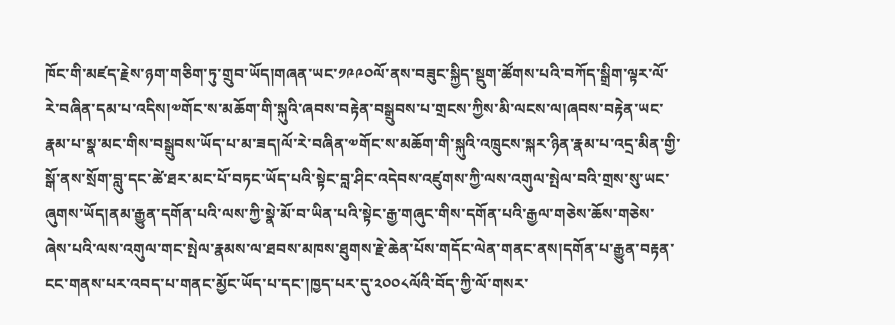ཁོང་གི་མཛད་རྗེས་ཉག་གཅིག་ཏུ་གྲུབ་ཡོད།གཞན་ཡང་༡༩༩༠ལོ་ནས་བཟུང་སྐྱིད་སྡུག་ཚོགས་པའི་བཀོད་སྒྲིག་ལྟར་ལོ་རེ་བཞིན་དམ་པ་འདིས།༧གོང་ས་མཆོག་གི་སྐུའི་ཞབས་བརྟེན་བསྒྲུབས་པ་གྲངས་ཀྱིས་མི་ལངས་ལ།ཞབས་བརྟེན་ཡང་རྣམ་པ་སྣ་མང་གིས་བསྒྲུབས་ཡོད་པ་མ་ཟད།ལོ་རེ་བཞིན་༧གོང་ས་མཆོག་གི་སྐུའི་འཁྲུངས་སྐར་ཉིན་རྣམ་པ་འདྲ་མིན་གྱི་སྒོ་ནས་སྲོག་བླུ་དང་ཚེ་ཐར་མང་པོ་བཏང་ཡོད་པའི་སྟེང་བླ་ཤིང་འདེབས་འཛུགས་ཀྱི་ལས་འགུལ་སྤེལ་བའི་གྲས་སུ་ཡང་ཞུགས་ཡོད།ནམ་རྒྱུན་དགོན་པའི་ལས་ཀྱི་སྣེ་མོ་བ་ཡིན་པའི་སྟེང་རྒྱ་གཞུང་གིས་དགོན་པའི་རྒྱལ་གཅེས་ཆོས་གཅེས་ཞེས་པའི་ལས་འགུལ་གང་སྤེལ་རྣམས་ལ་ཐབས་མཁས་ཐུགས་རྗེ་ཆེན་པོས་གདོང་ལེན་གནང་ནས།དགོན་པ་རྒྱུན་བརྟན་ངང་གནས་པར་འབད་པ་གནང་མྱོང་ཡོད་པ་དང་།ཁྱད་པར་དུ་༢༠༠༨ལོའི་བོད་ཀྱི་ལོ་གསར་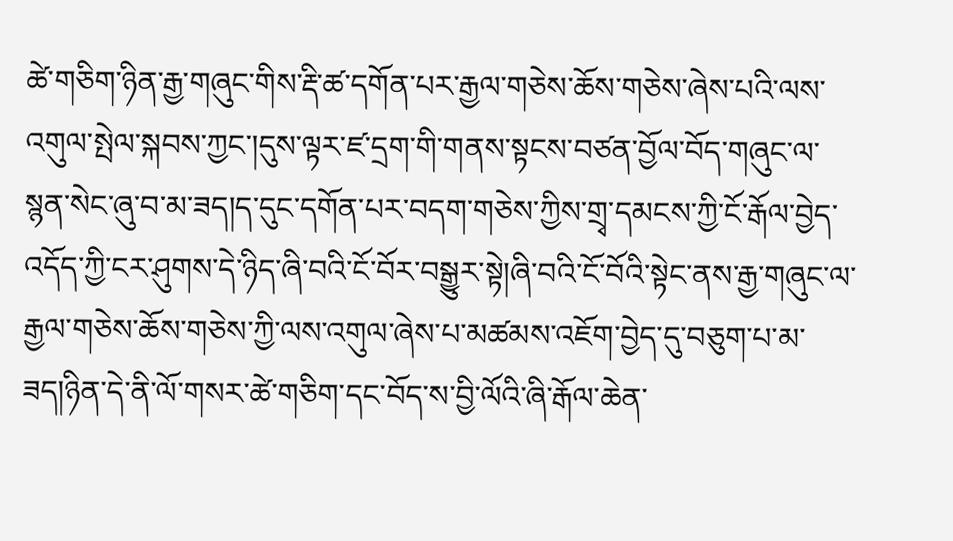ཚེ་གཅིག་ཉིན་རྒྱ་གཞུང་གིས་རྡི་ཚ་དགོན་པར་རྒྱལ་གཅེས་ཆོས་གཅེས་ཞེས་པའི་ལས་འགུལ་སྤེལ་སྐབས་ཀྱང་།དུས་ལྟར་ཛ་དྲག་གི་གནས་སྟངས་བཙན་བྱོལ་བོད་གཞུང་ལ་སྙན་སེང་ཞུ་བ་མ་ཟད།ད་དུང་དགོན་པར་བདག་གཅེས་ཀྱིས་གྲྭ་དམངས་ཀྱི་ངོ་རྒོལ་བྱེད་འདོད་ཀྱི་ངར་ཤུགས་དེ་ཉིད་ཞི་བའི་ངོ་བོར་བསྒྱུར་སྟེ།ཞི་བའི་ངོ་བོའི་སྟེང་ནས་རྒྱ་གཞུང་ལ་རྒྱལ་གཅེས་ཆོས་གཅེས་ཀྱི་ལས་འགུལ་ཞེས་པ་མཚམས་འཇོག་བྱེད་དུ་བཅུག་པ་མ་ཟད།ཉིན་དེ་ནི་ལོ་གསར་ཚེ་གཅིག་དང་བོད་ས་བྱི་ལོའི་ཞི་རྒོལ་ཆེན་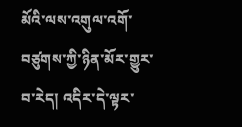མོའི་ལས་འགུལ་འགོ་བཙུགས་ཀྱི་ཉིན་མོར་གྱུར་བ་རེད། འདིར་དེ་ལྟར་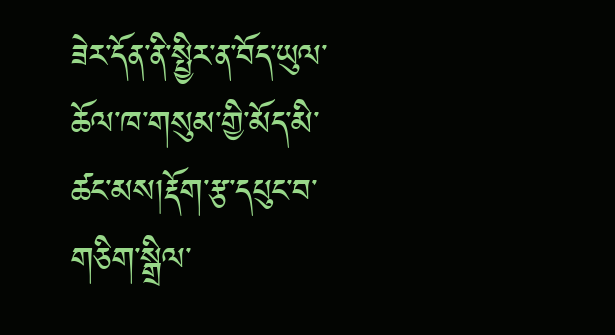ཟེར་དོན་ནི་སྤྱིར་ན་བོད་ཡུལ་ཆོལ་ཁ་གསུམ་གྱི་མོད་མི་ཚང་མས།རྡོག་རྩ་དཔུང་བ་གཅིག་སྒྲིལ་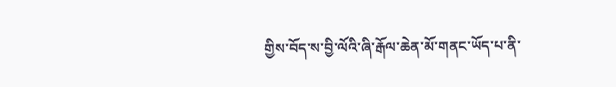གྱིས་བོད་ས་བྱི་ལོའི་ཞི་རྒོལ་ཆེན་མོ་གནང་ཡོད་པ་ནི་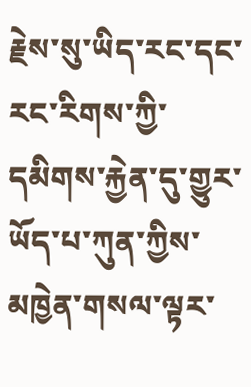རྗེས་སུ་ཡིད་རང་དང་རང་རིགས་ཀྱི་དམིགས་རྐྱེན་དུ་གྱུར་ཡོད་པ་ཀུན་ཀྱིས་མཁྱེན་གསལ་ལྟར་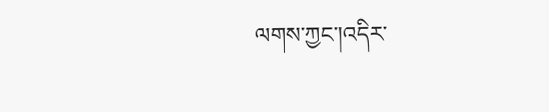ལགས་ཀྱང་།འདིར་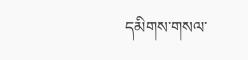དམིགས་གསལ་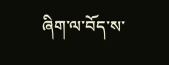ཞིག་ལ་བོད་ས་